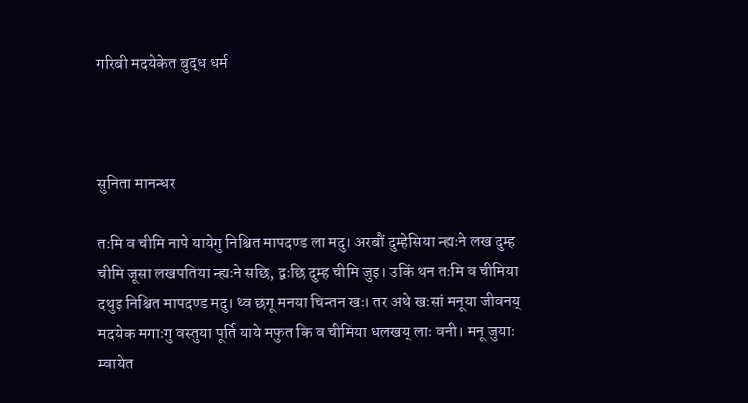गरिबी मदयेकेत बुद्ध धर्म



सुनिता मानन्धर

तःमि व चीमि नापे यायेगु निश्चित मापदण्ड ला मदु। अरबौं दुम्हेसिया न्ह्यःने लख दुम्ह चीमि जूसा लखपतिया न्ह्यःने सछि, द्वःछि दुम्ह चीमि जुइ। उकिं थन तःमि व चीमिया दथुइ निश्चित मापदण्ड मदु। थ्व छगू मनया चिन्तन खः। तर अथे खःसां मनूया जीवनय् मदयेक मगाःगु वस्तुया पूर्ति याये मफुत कि व चीमिया धलखय् लाः वनी। मनू जुयाः म्वायेत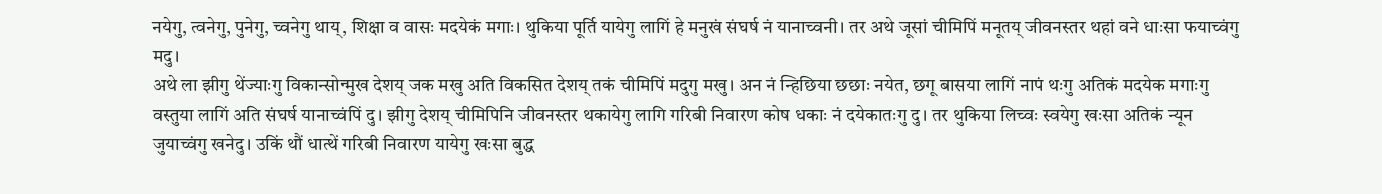नयेगु, त्वनेगु, पुनेगु, च्वनेगु थाय्, शिक्षा व वासः मदयेकं मगाः। थुकिया पूर्ति यायेगु लागिं हे मनुखं संघर्ष नं यानाच्वनी। तर अथे जूसां चीमिपिं मनूतय् जीवनस्तर थहां वने धाःसा फयाच्वंगु मदु।
अथे ला झीगु थेंज्याःगु विकान्सोन्मुख देशय् जक मखु अति विकसित देशय् तकं चीमिपिं मदुगु मखु। अन नं न्हिछिया छछाः नयेत, छगू बासया लागिं नापं थःगु अतिकं मदयेक मगाःगु वस्तुया लागिं अति संघर्ष यानाच्वंपिं दु। झीगु देशय् चीमिपिनि जीवनस्तर थकायेगु लागि गरिबी निवारण कोष धकाः नं दयेकातःगु दु। तर थुकिया लिच्वः स्वयेगु खःसा अतिकं न्यून जुयाच्वंगु खनेदु। उकिं थौं धात्थें गरिबी निवारण यायेगु खःसा बुद्ध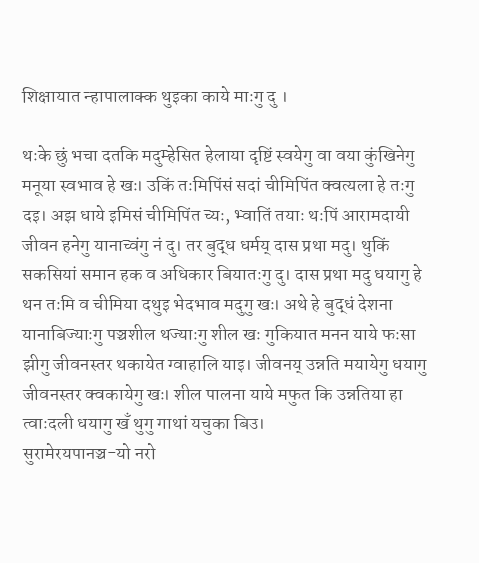शिक्षायात न्हापालाक्क थुइका काये माःगु दु ।

थःके छुं भचा दतकि मदुम्हेसित हेलाया दृष्टिं स्वयेगु वा वया कुंखिनेगु मनूया स्वभाव हे खः। उकिं तःमिपिंसं सदां चीमिपिंत क्वत्यला हे तःगु दइ। अझ धाये इमिसं चीमिपिंत च्यः, भ्वातिं तयाः थःपिं आरामदायी जीवन हनेगु यानाच्वंगु नं दु। तर बुद्ध धर्मय् दास प्रथा मदु। थुकिं सकसियां समान हक व अधिकार बियातःगु दु। दास प्रथा मदु धयागु हे थन तःमि व चीमिया दथुइ भेदभाव मदुगु खः। अथे हे बुद्धं देशना यानाबिज्याःगु पञ्चशील थज्याःगु शील खः गुकियात मनन याये फःसा झीगु जीवनस्तर थकायेत ग्वाहालि याइ। जीवनय् उन्नति मयायेगु धयागु जीवनस्तर क्वकायेगु खः। शील पालना याये मफुत कि उन्नतिया हा त्वाःदली धयागु खँ थुगु गाथां यचुका बिउ।
सुरामेरयपानञ्च-यो नरो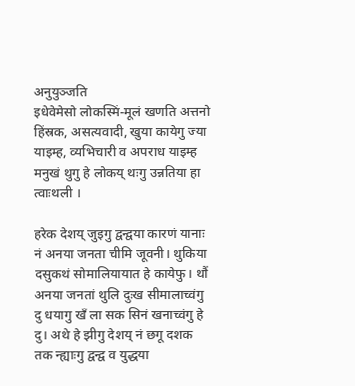अनुयुञ्जति
इधेवेमेसो लोकस्मिं-मूलं खणति अत्तनो
हिंस्रक, असत्यवादी, खुया कायेगु ज्या याइम्ह, व्यभिचारी व अपराध याइम्ह मनुखं थुगु हे लोकय् थःगु उन्नतिया हा त्वाःथली ।

हरेक देशय् जुइगु द्वन्द्वया कारणं यानाः नं अनया जनता चीमि जूवनी। थुकिया दसुकथं सोमालियायात हे कायेफु। थौं अनया जनतां थुलि दुःख सीमालाच्वंगु दु धयागु खँ ला सक सिनं खनाच्वंगु हे दु। अथे हे झीगु देशय् नं छगू दशक तक न्ह्याःगु द्वन्द्व व युद्धया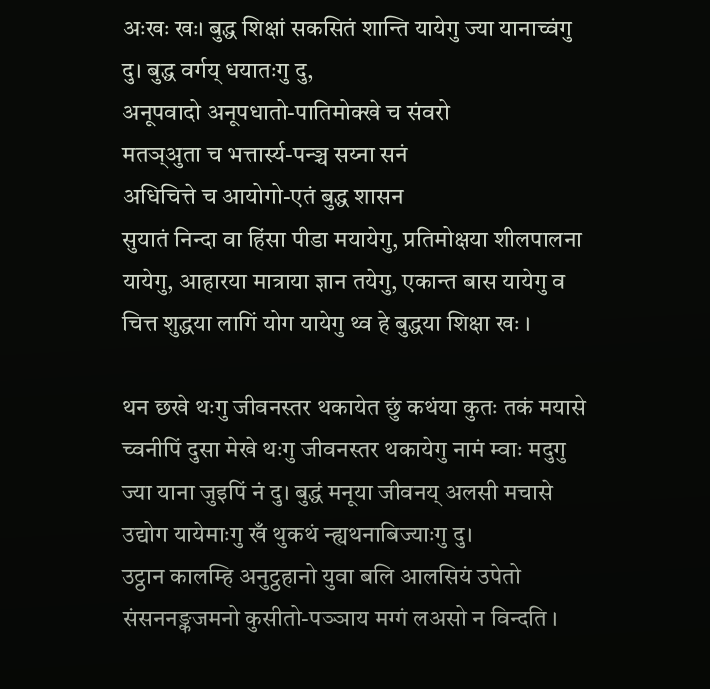अःखः खः। बुद्ध शिक्षां सकसितं शान्ति यायेगु ज्या यानाच्वंगु दु। बुद्ध वर्गय् धयातःगु दु,
अनूपवादो अनूपधातो-पातिमोक्खे च संवरो
मतञ्अुता च भत्तार्स्य-पन्ञ्च सय्ना सनं
अधिचित्ते च आयोगो-एतं बुद्ध शासन
सुयातं निन्दा वा हिंसा पीडा मयायेगु, प्रतिमोक्षया शीलपालना यायेगु, आहारया मात्राया ज्ञान तयेगु, एकान्त बास यायेगु व चित्त शुद्धया लागिं योग यायेगु थ्व हे बुद्धया शिक्षा खः ।

थन छखे थःगु जीवनस्तर थकायेत छुं कथंया कुतः तकं मयासे च्वनीपिं दुसा मेखे थःगु जीवनस्तर थकायेगु नामं म्वाः मदुगु ज्या याना जुइपिं नं दु। बुद्धं मनूया जीवनय् अलसी मचासे उद्योग यायेमाःगु खँ थुकथं न्ह्यथनाबिज्याःगु दु।
उट्ठान कालम्हि अनुट्ठहानो युवा बलि आलसियं उपेतो संसननङ्कजमनो कुसीतो-पञ्ञाय मग्गं लअसो न विन्दति ।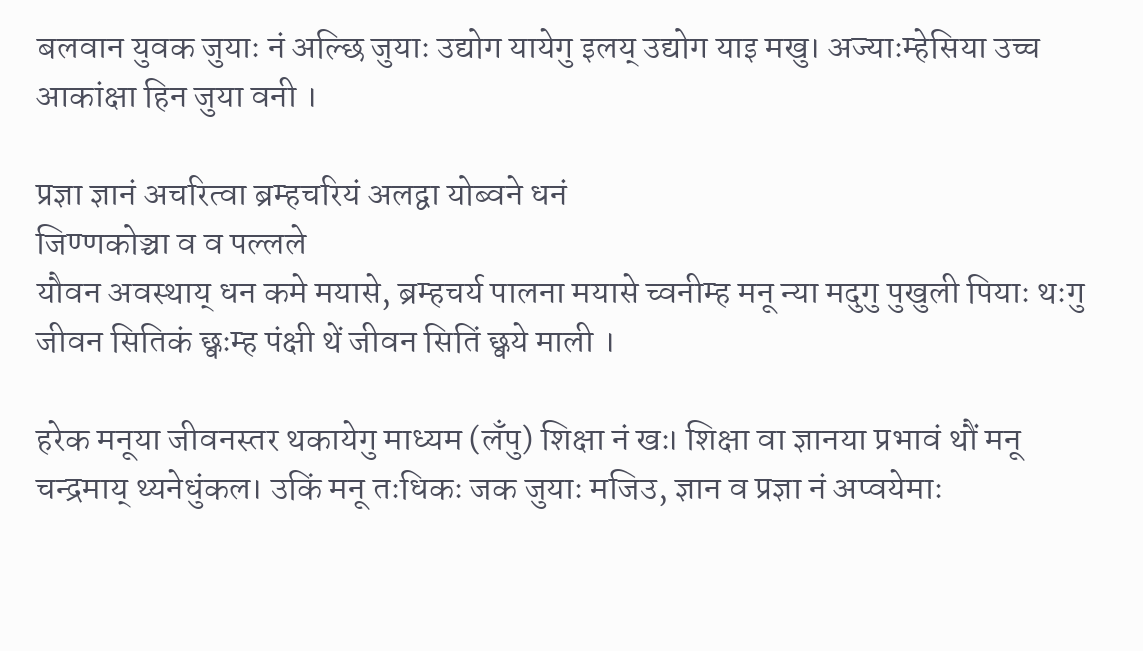बलवान युवक जुयाः नं अल्छि जुयाः उद्योग यायेगु इलय् उद्योग याइ मखु। अज्याःम्हेसिया उच्च आकांक्षा हिन जुया वनी ।

प्रज्ञा ज्ञानं अचरित्वा ब्रम्हचरियं अलद्वा योब्वने धनं
जिण्णकोञ्चा व व पल्लले
यौवन अवस्थाय् धन कमे मयासे, ब्रम्हचर्य पालना मयासे च्वनीम्ह मनू न्या मदुगु पुखुली पियाः थःगु जीवन सितिकं छ्वःम्ह पंक्षी थें जीवन सितिं छ्वये माली ।

हरेक मनूया जीवनस्तर थकायेगु माध्यम (लँपु) शिक्षा नं खः। शिक्षा वा ज्ञानया प्रभावं थौं मनू चन्द्रमाय् थ्यनेधुंकल। उकिं मनू तःधिकः जक जुयाः मजिउ, ज्ञान व प्रज्ञा नं अप्वयेमाः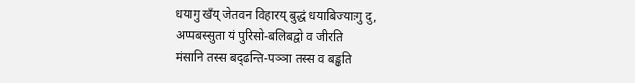धयागु खँय् जेतवन विहारय् बुद्धं धयाबिज्याःगु दु,
अप्पबस्सुता यं पुरिसो-बलिबद्वो व जीरति
मंसानि तस्स बद्ढन्ति-पञ्ञा तस्स व बड्ढति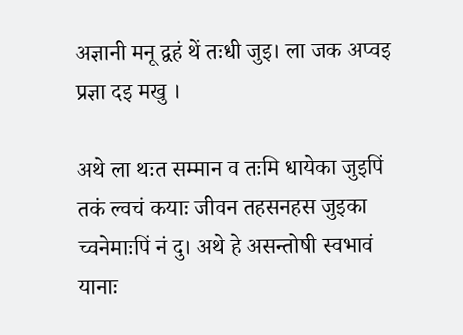अज्ञानी मनू द्वहं थें तःधी जुइ। ला जक अप्वइ प्रज्ञा दइ मखु ।

अथे ला थःत सम्मान व तःमि धायेका जुइपिं तकं ल्वचं कयाः जीवन तहसनहस जुइका च्वनेमाःपिं नं दु। अथे हे असन्तोषी स्वभावं यानाः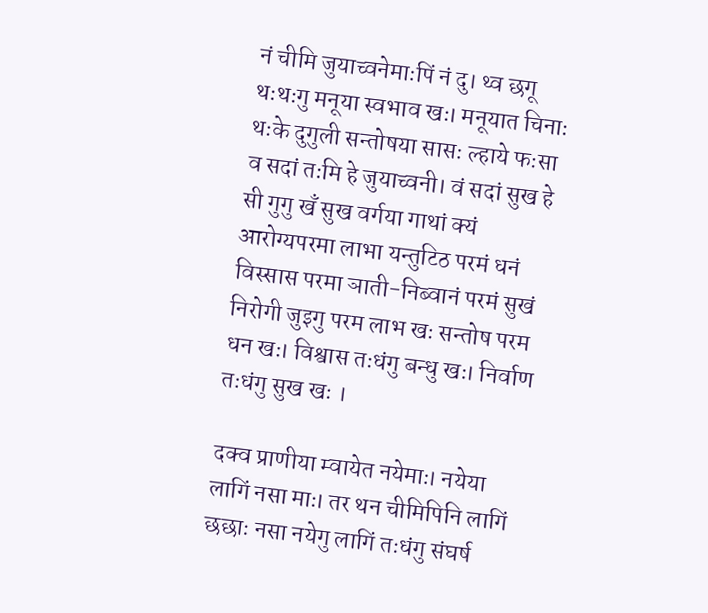नं चीमि जुयाच्वनेमाःपिं नं दु। थ्व छगू थःथःगु मनूया स्वभाव खः। मनूयात चिनाः थःके दुगुली सन्तोषया सासः ल्हाये फःसा व सदां तःमि हे जुयाच्वनी। वं सदां सुख हे सी गुगु खँ सुख वर्गया गाथां क्यं
आरोग्यपरमा लाभा यन्तुटिठ परमं धनं
विस्सास परमा ञाती-निब्वानं परमं सुखं
निरोगी जुइगु परम लाभ खः सन्तोष परम धन खः। विश्वास तःधंगु बन्धु खः। निर्वाण तःधंगु सुख खः ।

दक्व प्राणीया म्वायेत नयेमाः। नयेया लागिं नसा माः। तर थन चीमिपिनि लागिं छछाः नसा नयेगु लागिं तःधंगु संघर्ष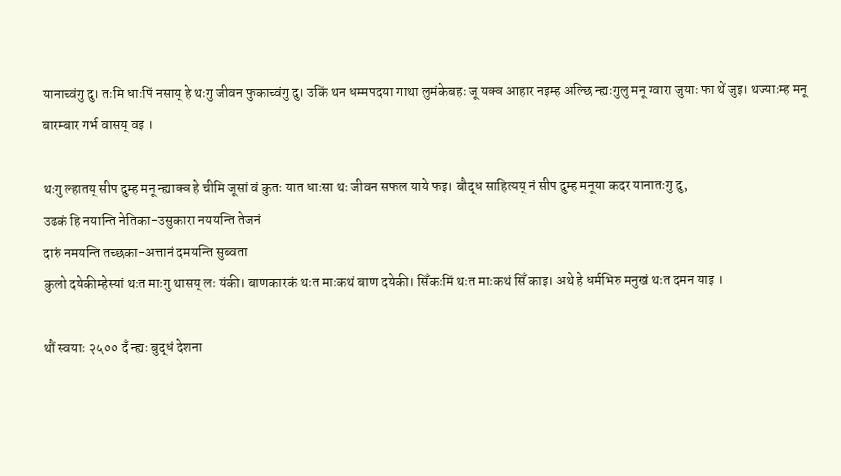यानाच्वंगु दु। तःमि धाःपिं नसाय् हे थःगु जीवन फुकाच्वंगु दु। उकिं थन धम्मपदया गाथा लुमंकेबहः जू यक्व आहार नइम्ह अल्छि न्ह्यःगुलु मनू ग्वारा जुयाः फा थें जुइ। थज्याःम्ह मनू बारम्बार गर्भ वासय् वइ ।

थःगु ल्हातय् सीप दुम्ह मनू न्ह्याक्व हे चीमि जूसां वं कुतः यात धाःसा थः जीवन सफल याये फइ। बौद्ध साहित्यय् नं सीप दुम्ह मनूया कदर यानातःगु दु,
उढकं हि नयान्ति नेतिका-उसुकारा नययन्ति तेजनं
दारुं नमयन्ति तच्छका-अत्तानं दमयन्ति सुब्वता
कुलो दयेकीम्हेस्यां थःत माःगु थासय् लः यंकी। बाणकारकं थःत माःकथं बाण दयेकी। सिँकःमिं थःत माःकथं सिँ काइ। अथे हे धर्मभिरु मनुखं थःत दमन याइ ।

थौं स्वयाः २५०० दँ न्ह्यः बुद्धं देशना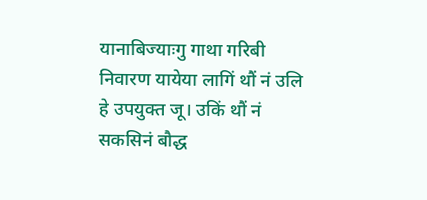यानाबिज्याःगु गाथा गरिबी निवारण यायेया लागिं थौं नं उलि हे उपयुक्त जू। उकिं थौं नं सकसिनं बौद्ध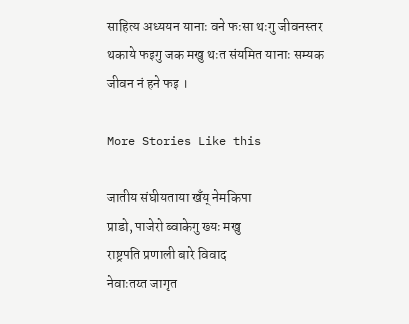साहित्य अध्ययन यानाः वने फःसा थःगु जीवनस्तर थकाये फइगु जक मखु थःत संयमित यानाः सम्यक जीवन नं हने फइ ।

More Stories Like this

जातीय संघीयताया खँय् नेमकिपा
प्राडो, पाजेरो ब्वाकेगु ख्यः मखु
राष्ट्रपति प्रणाली बारे विवाद
नेवाःतय्त जागृत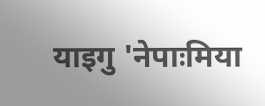याइगु 'नेपाःमिया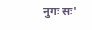नुगः सः'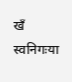खँ स्वनिगःया